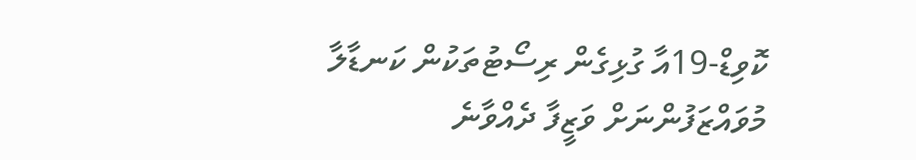ކޮވިޑް-19އާ ގުޅިގެން ރިސޯޓުތަކުން ކަނޑާލާ މުވައްޒަފުންނަށް ވަޒީފާ ދެއްވާނެ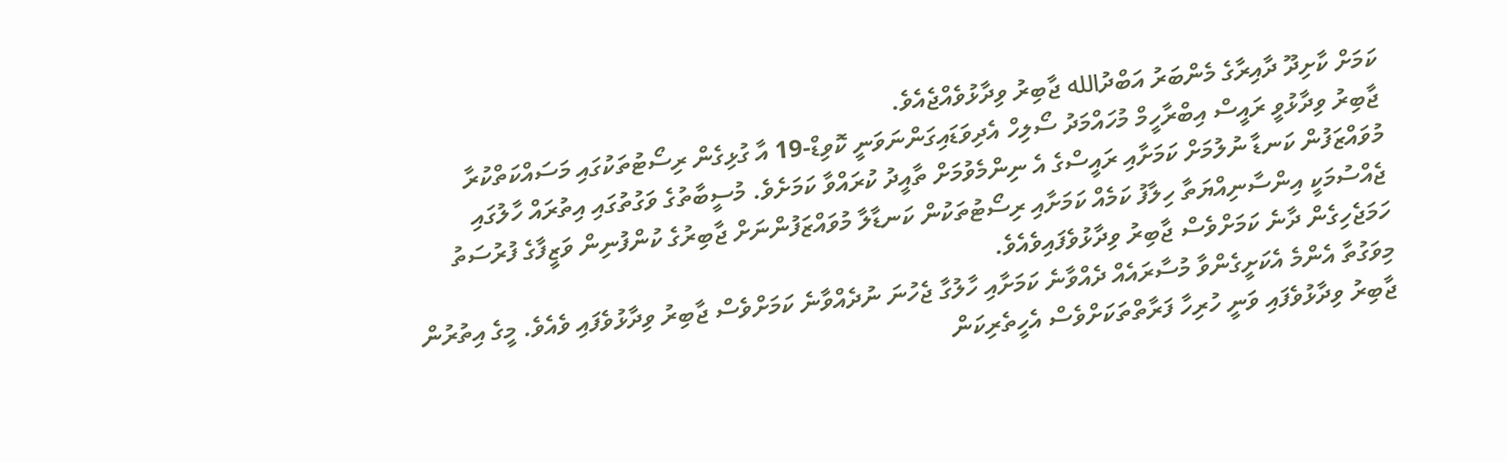ކަމަށް ކާށިދޫ ދާއިރާގެ މެންބަރު އަބްދުالله ޖާބިރު ވިދާޅުވެއްޖެއެވެ.
ޖާބިރު ވިދާޅުވީ ރައީސް އިބްރާހީމް މުހައްމަދު ސޯލިހް އެދިވަޑައިގަންނަވަނީ ކޮވިޑް-19 އާ ގުޅިގެން ރިސޯޓުތަކުގައި މަސައްކަތްކުރާ މުވައްޒަފުން ކަނޑާ ނުލުމަށް ކަމަށާއި ރައީސްގެ އެ ނިންމެވުމަށް ތާއީދު ކުރައްވާ ކަމަށެވެ. މުސީބާތުގެ ވަގުތުގައި އިތުރައް ހާލުގައި ޖެއްސުމަކީ އިންސާނިއްޔަތާ ހިލާފު ކަމެއް ކަމަށާއި ރިސޯޓުތަކުން ކަނޑާލާ މުވައްޒަފުންނަށް ޖާބިރުގެ ކުންފުނިން ވަޒީފާގެ ފުރުސަތު ހަމަޖެހިގެން ދާނެ ކަމަށްވެސް ޖާބިރު ވިދާޅުވެފައިވެއެވެ.
މިވަގުތާ އެންމެ އެކަށީގެންވާ މުސާރައެއް ދެއްވާނެ ކަމަށާއި ހާލުގާ ޖެހުނަ ނުދެއްވާނެ ކަމަށްވެސް ޖާބިރު ވިދާޅުވެފައި ވެއެވެ. މީގެ އިތުރުން ޖާބިރު ވިދާޅުވެފައި ވަނީ ހުރިހާ ފަރާތްތަކަށްވެސް އެހީތެރިކަން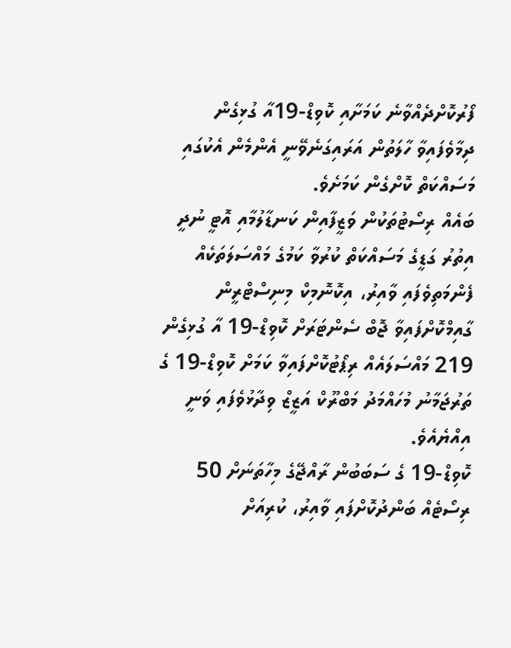ފޯރުކޮށްދެއްވާނެ ކަމަށާއި ކޮވިޑް-19އާ ގުޅިގެން ދިމާވެފައިވާ ހާލަތުން އަރައިގަނެވޭނީ އެންމެން އެކުގައި މަސައްކަތް ކޮށްގެން ކަމަށެވެ.
ބައެއް ރިސޯޓުތަކުން ވަޒީފާއިން ކަނޑާލުމާއި އޮޓީ ނުދީ އިތުރު ގަޑީގެ މަސައްކަތް ކުރުވާ ކަމުގެ މައްސަލަތަކެއް ފެންމަތިވެފައި ވާއިރު، އިކޮނޮމިކް މިނިސްޓްރީން ގާއިމްކޮށްފައިވާ ޖޮބް ސެންޓަރަށް ކޮވިޑް-19 އާ ގުޅިގެން 219 މައްސަލައެއް ރިޕޯޓުކޮށްފައިވާ ކަމަށް ކޮވިޑް-19 ގެ ތަރުޖަމާނު މުހައްމަދު މަބްރޫކް އަޒީޒް ވިދާޅުވެފައި ވަނީ އިއްޔެއެވެ.
ކޮވިޑް-19 ގެ ސަބަބުން ރާއްޖޭގެ މިހާތަނަށް 50 ރިސޯޓެއް ބަންދުކޮށްފައި ވާއިރު، ކުރިއަށް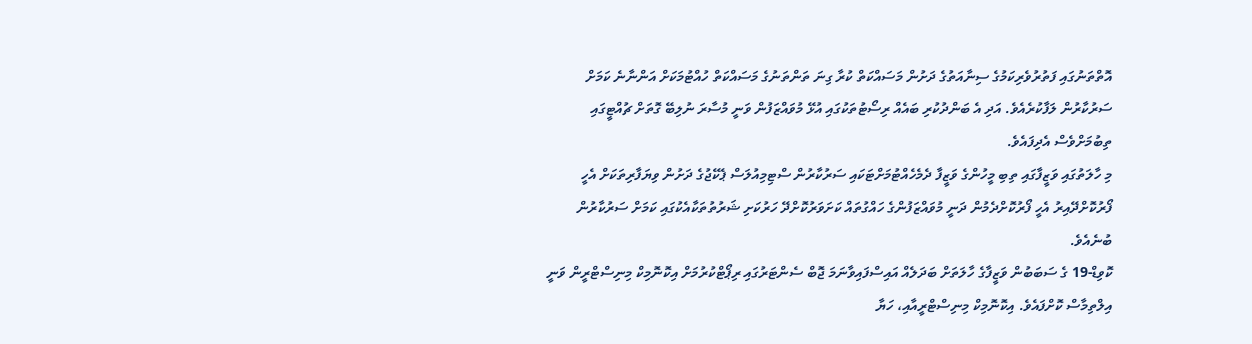އޮތްތަނުގައި ފަތުރުވެރިކަމުގެ ސިނާއަތުގެ ދަށުން މަސައްކަތް ކުރާ ގިނަ ތަންތަނުގެ މަސައްކަތް ހުއްޓުމަކަށް އަންނާނެ ކަމަށް ސަރުކާރުން ލަފާކުރެއެވެ. އަދި އެ ބަންދުކުރި ބައެއް ރިސޯޓުތަކުގައި އުޅޭ މުވައްޒަފުން ވަނީ މުސާރަ ނުލިބޭ ގޮތަށް ޗުއްޓީގައި ތިބުމަށްވެސް އެދިފައެވެ.
މި ހާލަތުގައި ވަޒީފާގައި ތިބި މީހުންގެ ވަޒީފާ ދެމެހެއްޓުމަށްޓަކައި ސަރުކާރުން ސްޓިމިއުލަސް ޕެކޭޖުގެ ދަށުން ވިޔަފާރިތަކަށް އެހީ ފޯރުކޮށްދޭއިރު އެހީ ފޯރުކޮށްދެމުން ދަނީ މުވައްޒަފުންގެ ހައްގުތައް ކަށަވަރުކޮށްދޭ ހަރުކަށި ޝަރުތުތަކާއެކުގައި ކަމަށް ސަރުކާރުން ބުނެއެވެ.
ކޮވިޑް-19 ގެ ސަބަބުން ވަޒީފާގެ ހާލަތަށް ބަދަލެއް އައިސްފައިވާނަމަ ޖޮބް ސެންޓަރުގައި ރިޕޯޓްކުރުމަށް އިކޮނޮމިކް މިނިސްޓްރީން ވަނީ އިލްތިމާސް ކޮށްފައެވެ. އިކޮނޮމިކް މިނިސްޓްރީއާއި، ހަޔާ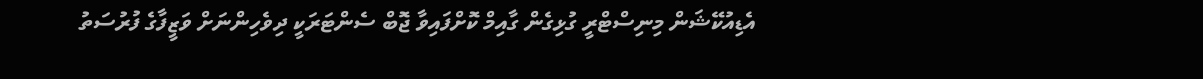އެޑިއުކޭޝަން މިނިސްޓްރީ ގުޅިގެން ގާއިމް ކޮށްފައިވާ ޖޮބް ސެންޓަރަކީ ދިވެހިންނަށް ވަޒީފާގެ ފުރުސަތު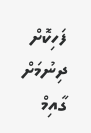ފަހިކޮށް ދިނުމަށް ގާއިމް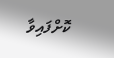ކޮށްފައިވާ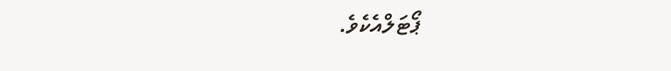ޕޯޓަލްއެކެވެ.